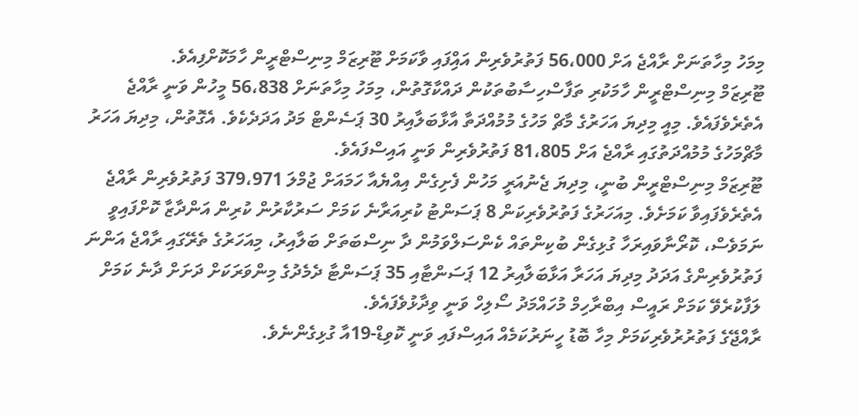މިމަހު މިހާތަނަށް ރާއްޖެ އަށް 56،000 ފަތުރުވެރިން އައްިފައި ވާކަމަށް ޓޫރިޒަމް މިނިސްޓްރީން ހާމަކޮށްފިއެވެ.
ޓޫރިޒަމް މިނިސްޓްރީން ހާމަކުރި ތަފާސްހިސާބުތަކުން ދައްކާގޮތުން، މިމަހު މިހާތަނަށް 56،838 މީހުން ވަނީ ރާއްޖެ އެތެރެވެފައެވެ. މިއީ މިދިޔަ އަހަރުގެ މާޗް މަހުގެ މުމުއްދަތާ އާޅާބަލާއިރު 30 ޕަސެންޓް މަދު އަދަދެކެވެ. އެގޮތުން، މިދިޔަ އަހަރު މާޗްމަހުގެ މުމުއްދަތުގައި ރާއްޖެ އަށް 81،805 ފަތުރުވެރިން ވަނީ އައިސްފައެވެ.
ޓޫރިޒަމް މިނިސްޓްރީން ބުނީ، މިދިޔަ ޖެނުއަރީ މަހުން ފެށިގެން އިއްޔެއާ ހަމައަށް ޖުމްލަ 379،971 ފަތުރުވެރިން ރާއްޖެ އެތެރެވެފައިވާ ކަމަށެވެ. މިއަހަރުގެ ފަތުރުވެރިކަން 8 ޕަސަންޓު ކުރިއަރާނެ ކަމަށް ސަރުކާރުން ކުރިން އަންދާޒާ ކޮށްފައިވީ ނަމަވެސް، ކޮރޯނާވައިރަހާ ގުޅިގެން ބުކިންތައް ކެންސަލްވަމުން ދާ ނިސްބަތަށް ބަލާއިރު، މިއަހަރުގެ ތެރޭގައި ރާއްޖެ އަންނަ ފަތުރުވެރިންގެ އަދަދު މިދިޔަ އަހަރާ އަޅާބަލާއިރު 12 ޕަސަންޓާއި 35 ޕަސަންޓާ ދެމެދުގެ މިންވަރަކަށް ދަށަށް ދާނެ ކަމަށް ލަފާކުރެވޭ ކަމަށް ރައީސް އިބްރާހިމް މުހައްމަދު ސޯލިހް ވަނީ ވިދާޅުވެފައެވެ.
ރާއްޖޭގެ ފަތުރުރުވެރިކަމަށް މިހާ ބޮޑު ހީނަރުކަމެއް އައިސްފައި ވަނީ ކޮވިޑް-19އާ ގުޅިގެންނެވެ.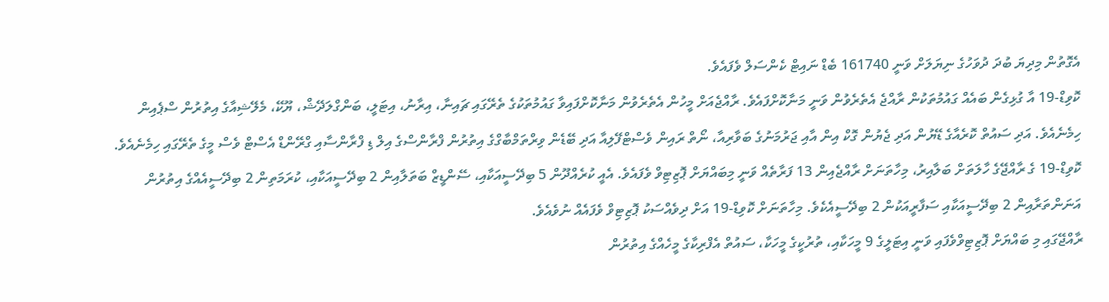އެގޮތުން މިދިޔަ ބުދަ ދުވަހުގެ ނިޔަލަށް ވަނީ 161740 ބެޑް ނައިޓް ކެންސަލް ވެފައެވެ.
ކޮވިޑް-19 އާ ގުޅިގެން ބައެއް ގައުމުތަކުން ރާއްޖެ އެތެރެވުން ވަނީ މަނާކޮށްފައެވެ. ރާއްޖެއަށް މީހުން އެތެރެވުން މަނާކޮށްފައިވާ ގައުމުތަކުގެ ތެރޭގައި ޗައިނާ، އިރާނު، އިޓަލީ، ބަންގްލަދޭޝް، ޔޫކޭ، މެލޭޝިއާގެ އިތުރުން ސްޕެއިން ހިމެނެއެވެ. އަދި ސައުތް ކޮރެއާގެ ޑޭޔުން އަދި ޖެޔުން ގޮކް އިން އާއި ޖަރުމަނުގެ ބަވާރިއާ، ނޯތް ރައިން ވެސްޓްފޭލިއާ އަދި ބޭޑެން ވިރްތަމްބާގްގެ އިތުރުން ފްރާންސްގެ އިލް ޑި ފްރާންސާއި ގްރޭންޑް އެސްޓް ވެސް މީގެ ތެރޭގައި ހިމެނެއެވެ.
ކޮވިޑް-19 ގެ ރާއްޖޭގެ ހާލަތަށް ބަލާއިރު، މިހާތަނަށް ރާއްޖެއިން 13 ފަރާތެއް ވަނީ މިބައްޔަށް ޕޮޒިޓިވް ވެފައެވެ. އެއީ ކުރެއްދޫން 5 ބިދޭސީއަކާއި، ސޭންޑީޒް ބަތަލާއިން 2 ބިދޭސީއަކާއި، ކުރަމަތިން 2 ބިދޭސީއެއްގެ އިތުރުން އަނަންތަރާއިން 2 ބިދޭސީއަކާއި ސަފާރީއަކުން 2 ބިދޭސީއެކެވެ. މިހާތަނަށް ކޮވިޑް-19 އަށް ދިވެއްސަކު ޕޮޒިޓިވް ވެފައެއް ނުވެއެވެ.
ރާއްޖޭގައި މި ބައްޔަށް ޕޮޒިޓިވްވެފައި ވަނީ އިޓަލީގެ 9 މީހަކާއި، ތުރުކީގެ މީހަކާ، ސައުތް އެފްރިކާގެ މީހެއްގެ އިތުރުން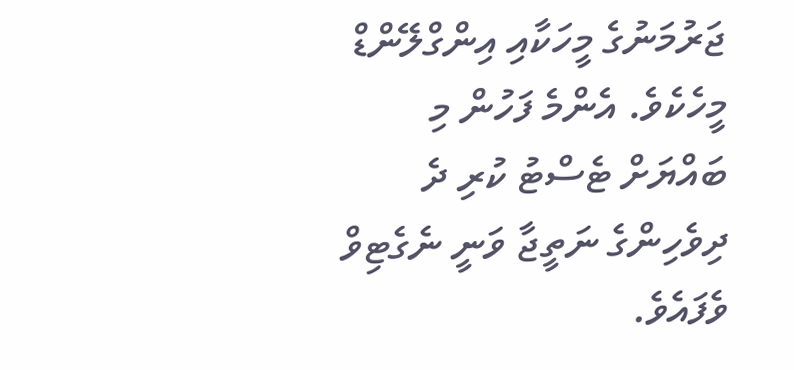ޖަރުމަނުގެ މީހަކާއި އިންގްލޭންޑް މީހެކެވެ. އެންމެ ފަހުން މި ބައްޔަށް ޓެސްޓު ކުރި ދެ ދިވެހިންގެ ނަތީޖާ ވަނީ ނެގެޓިވް ވެފައެވެ.